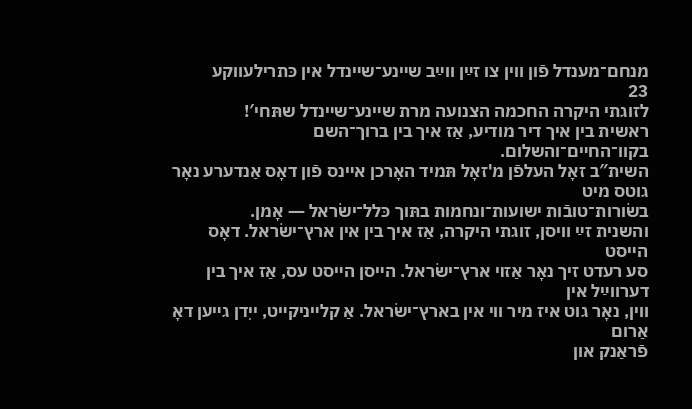מנחם־מענדל פֿון װין צו זײַן װײַב שײנע־שײנדל אין כּתרילעװקע
23
לזוגתי היקרה החכמה הצנועה מרת שײנע־שײנדל שתּחי′!
ראשית בין איך דיר מודיע, אַז איך בין ברוך־השם בקװ־החײם־והשלום.
השית″ב זאָל העלפֿן מ'זאָל תּמיד האָרכן אײנס פֿון דאָס אַנדערע נאָר גוטס מיט
בשׂורות־טובֿות ישועות־ונחמות בתּוך כּלל־ישׂראל ― אָמן.
והשנית זײַ װיסן, זוגתי היקרה, אַז איך בין אין ארץ־ישׂראל. דאָס הײסט
סע רעדט זיך נאָר אַזױ ארץ־ישׂראל. הײסן הײסט עס, אַז איך בין דערװײַל אין
װין, נאָר גוט איז מיר װי אין בארץ־ישׂראל. אַ קלײניקײט, ייִדן גײען דאָ אַרום
פֿראַנק און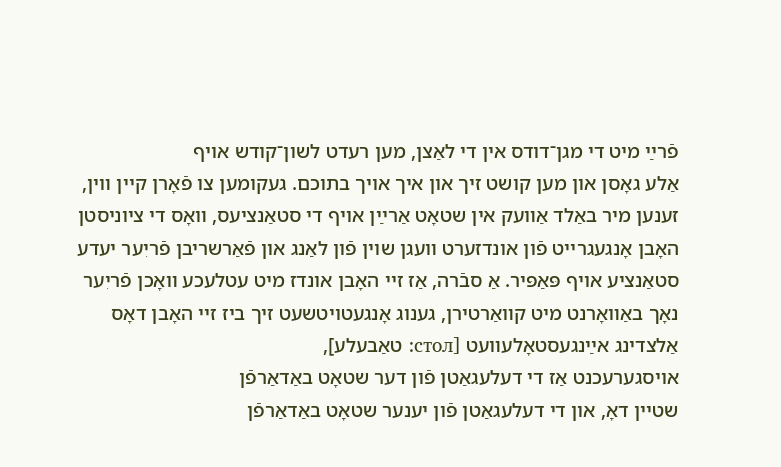פֿרײַ מיט די מגן־דודס אין די לאַצן, מען רעדט לשון־קודש אױף
אַלע גאָסן און מען קושט זיך און איך אױך בתוכם. געקומען צו פֿאָרן קײן װין,
זענען מיר באַלד אַװעק אין שטאָט אַרײַן אױף די סטאַנציעס, װאָס די ציוניסטן
האָבן אָנגעגרײט פֿון אונדזערט װעגן שױן פֿון לאַנג און פֿאַרשריבן פֿריִער יעדע
סטאַנציע אױף פּאַפּיר. אַ סבֿרה, אַז זײ האָבן אונדז מיט עטלעכע װאָכן פֿריִער
נאָך באַװאָרנט מיט קװאַרטירן, גענוג אָנגעטױטשעט זיך ביז זײ האָבן דאָס
אַלצדינג אײַנגעסטאָלעװעט [стол: טאַבעלע],
אױסגערעכנט אַז די דעלעגאַטן פֿון דער שטאָט באַדאַרפֿן
שטײן דאָ, און די דעלעגאַטן פֿון יענער שטאָט באַדאַרפֿן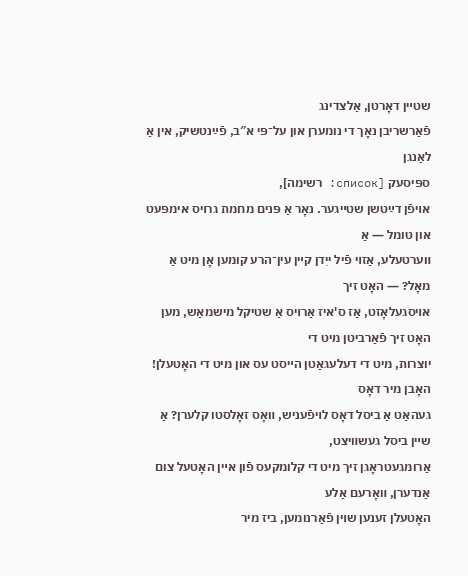שטײן דאָרטן, אַלצדינג
פֿאַרשריבן נאָך די נומערן און על־פּי א″ב, פֿײַנטשיק, אין אַ לאַנגן
ספּיסעק [список: רשימה],
אױפֿן דײַטשן שטײגער. נאָר אַ פּנים מחמת גרױס אימפּעט און טומל ― אַ
װערטעלע, אַזױ פֿיל ייִדן קײן עין־הרע קומען אָן מיט אַ מאָל? ― האָט זיך
אױסגעלאָזט, אַז ס'איז אַרױס אַ שטיקל מישמאַש, מען האָט זיך פֿאַרביטן מיט די
יוצרות, מיט די דעלעגאַטן הײסט עס און מיט די האָטעלן! האָבן מיר דאָס
געהאַט אַ ביסל דאָס לױפֿעניש, װאָס זאָלסטו קלערן? אַ שײן ביסל געשװיצט,
אַרומגעטראָגן זיך מיט די קלומקעס פֿון אײן האָטעל צום אַנדערן, װאָרעם אַלע
האָטעלן זענען שױן פֿאַרנומען, ביז מיר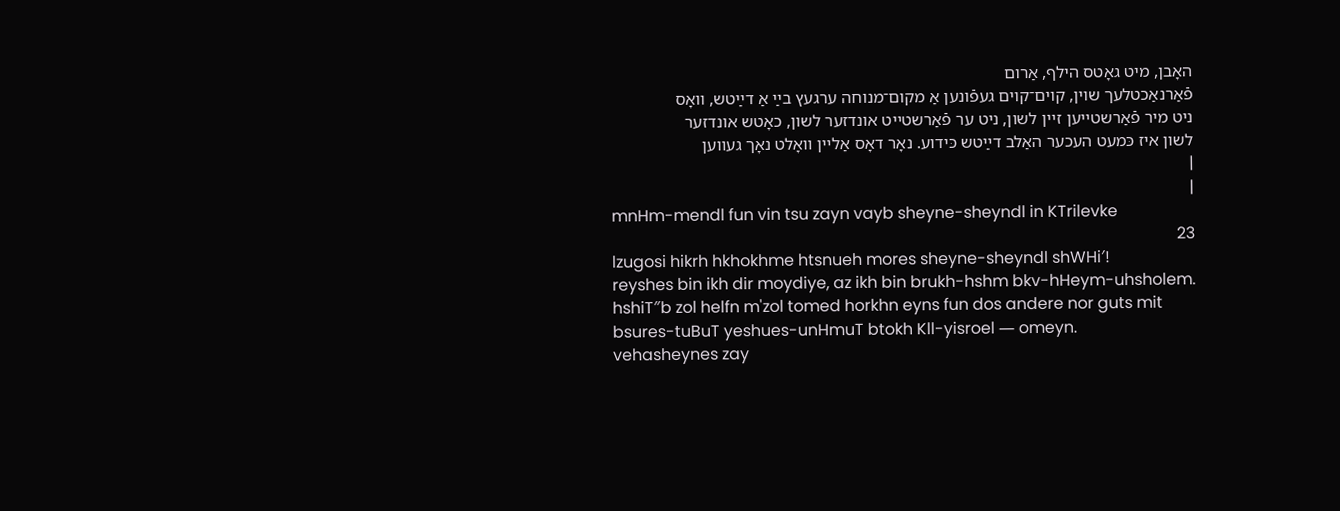האָבן, מיט גאָטס הילף, אַרום
פֿאַרנאַכטלעך שױן, קױם־קױם געפֿונען אַ מקום־מנוחה ערגעץ בײַ אַ דײַטש, װאָס
ניט מיר פֿאַרשטײען זײן לשון, ניט ער פֿאַרשטײט אונדזער לשון, כאָטש אונדזער
לשון איז כּמעט העכער האַלב דײַטש כּידוע. נאָר דאָס אַלײן װאָלט נאָך געװען
|
|
mnHm-mendl fun vin tsu zayn vayb sheyne-sheyndl in KTrilevke
23
lzugosi hikrh hkhokhme htsnueh mores sheyne-sheyndl shWHi′!
reyshes bin ikh dir moydiye, az ikh bin brukh-hshm bkv-hHeym-uhsholem.
hshiT″b zol helfn m'zol tomed horkhn eyns fun dos andere nor guts mit
bsures-tuBuT yeshues-unHmuT btokh Kll-yisroel ― omeyn.
vehasheynes zay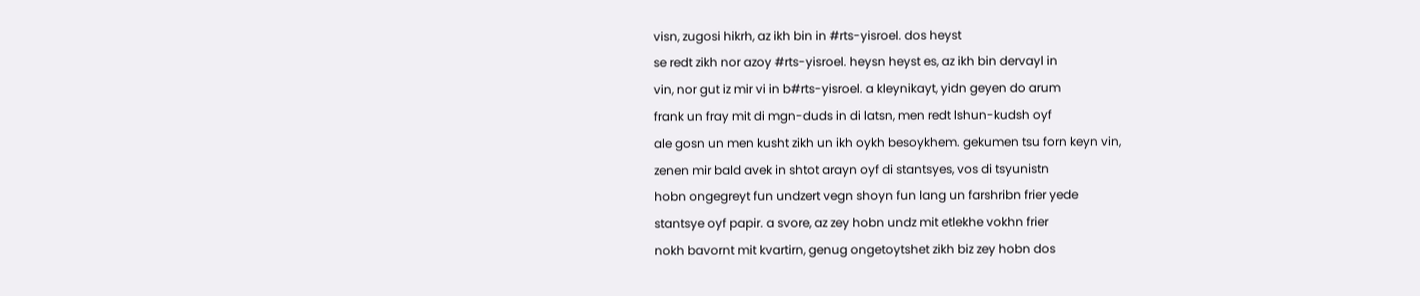visn, zugosi hikrh, az ikh bin in #rts-yisroel. dos heyst
se redt zikh nor azoy #rts-yisroel. heysn heyst es, az ikh bin dervayl in
vin, nor gut iz mir vi in b#rts-yisroel. a kleynikayt, yidn geyen do arum
frank un fray mit di mgn-duds in di latsn, men redt lshun-kudsh oyf
ale gosn un men kusht zikh un ikh oykh besoykhem. gekumen tsu forn keyn vin,
zenen mir bald avek in shtot arayn oyf di stantsyes, vos di tsyunistn
hobn ongegreyt fun undzert vegn shoyn fun lang un farshribn frier yede
stantsye oyf papir. a svore, az zey hobn undz mit etlekhe vokhn frier
nokh bavornt mit kvartirn, genug ongetoytshet zikh biz zey hobn dos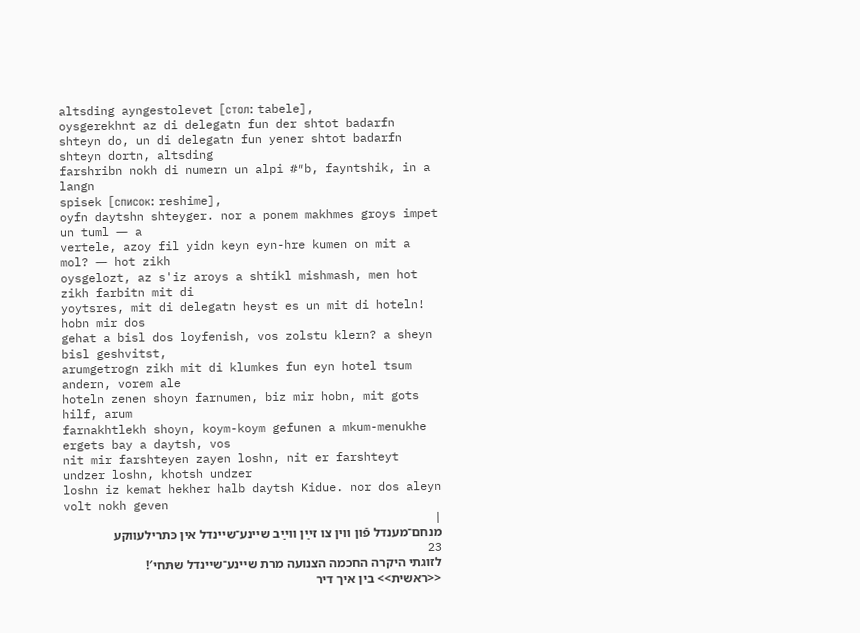altsding ayngestolevet [стол: tabele],
oysgerekhnt az di delegatn fun der shtot badarfn
shteyn do, un di delegatn fun yener shtot badarfn shteyn dortn, altsding
farshribn nokh di numern un alpi #″b, fayntshik, in a langn
spisek [список: reshime],
oyfn daytshn shteyger. nor a ponem makhmes groys impet un tuml ― a
vertele, azoy fil yidn keyn eyn-hre kumen on mit a mol? ― hot zikh
oysgelozt, az s'iz aroys a shtikl mishmash, men hot zikh farbitn mit di
yoytsres, mit di delegatn heyst es un mit di hoteln! hobn mir dos
gehat a bisl dos loyfenish, vos zolstu klern? a sheyn bisl geshvitst,
arumgetrogn zikh mit di klumkes fun eyn hotel tsum andern, vorem ale
hoteln zenen shoyn farnumen, biz mir hobn, mit gots hilf, arum
farnakhtlekh shoyn, koym-koym gefunen a mkum-menukhe ergets bay a daytsh, vos
nit mir farshteyen zayen loshn, nit er farshteyt undzer loshn, khotsh undzer
loshn iz kemat hekher halb daytsh Kidue. nor dos aleyn volt nokh geven
|
מנחם־מענדל פֿון װין צו זײַן װײַב שײנע־שײנדל אין כּתרילעװקע
23
לזוגתי היקרה החכמה הצנועה מרת שײנע־שײנדל שתּחי′!
<<ראשית>> בין איך דיר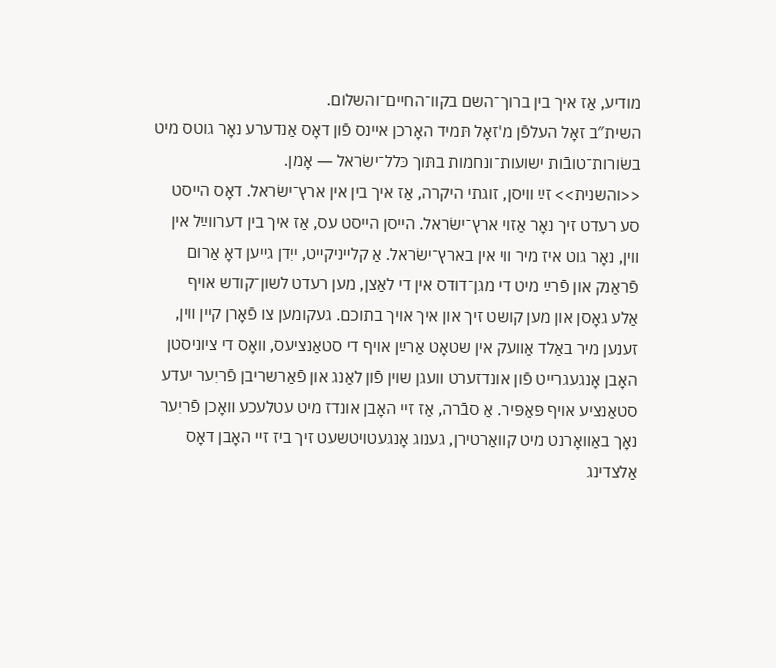מודיע, אַז איך בין ברוך־השם בקװ־החײם־והשלום.
השית″ב זאָל העלפֿן מ'זאָל תּמיד האָרכן אײנס פֿון דאָס אַנדערע נאָר גוטס מיט
בשׂורות־טובֿות ישועות־ונחמות בתּוך כּלל־ישׂראל ― אָמן.
<<והשנית>> זײַ װיסן, זוגתי היקרה, אַז איך בין אין ארץ־ישׂראל. דאָס הײסט
סע רעדט זיך נאָר אַזױ ארץ־ישׂראל. הײסן הײסט עס, אַז איך בין דערװײַל אין
װין, נאָר גוט איז מיר װי אין בארץ־ישׂראל. אַ קלײניקײט, ייִדן גײען דאָ אַרום
פֿראַנק און פֿרײַ מיט די מגן־דודס אין די לאַצן, מען רעדט לשון־קודש אױף
אַלע גאָסן און מען קושט זיך און איך אױך בתוכם. געקומען צו פֿאָרן קײן װין,
זענען מיר באַלד אַװעק אין שטאָט אַרײַן אױף די סטאַנציעס, װאָס די ציוניסטן
האָבן אָנגעגרײט פֿון אונדזערט װעגן שױן פֿון לאַנג און פֿאַרשריבן פֿריִער יעדע
סטאַנציע אױף פּאַפּיר. אַ סבֿרה, אַז זײ האָבן אונדז מיט עטלעכע װאָכן פֿריִער
נאָך באַװאָרנט מיט קװאַרטירן, גענוג אָנגעטױטשעט זיך ביז זײ האָבן דאָס
אַלצדינג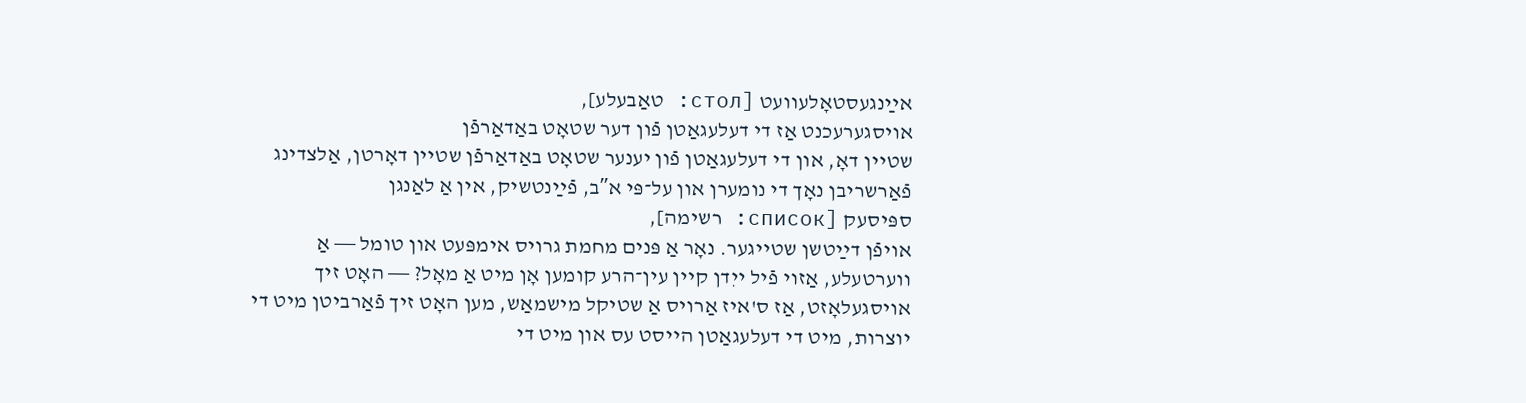אײַנגעסטאָלעװעט [стол: טאַבעלע],
אױסגערעכנט אַז די דעלעגאַטן פֿון דער שטאָט באַדאַרפֿן
שטײן דאָ, און די דעלעגאַטן פֿון יענער שטאָט באַדאַרפֿן שטײן דאָרטן, אַלצדינג
פֿאַרשריבן נאָך די נומערן און על־פּי א″ב, פֿײַנטשיק, אין אַ לאַנגן
ספּיסעק [список: רשימה],
אױפֿן דײַטשן שטײגער. נאָר אַ פּנים מחמת גרױס אימפּעט און טומל ― אַ
װערטעלע, אַזױ פֿיל ייִדן קײן עין־הרע קומען אָן מיט אַ מאָל? ― האָט זיך
אױסגעלאָזט, אַז ס'איז אַרױס אַ שטיקל מישמאַש, מען האָט זיך פֿאַרביטן מיט די
יוצרות, מיט די דעלעגאַטן הײסט עס און מיט די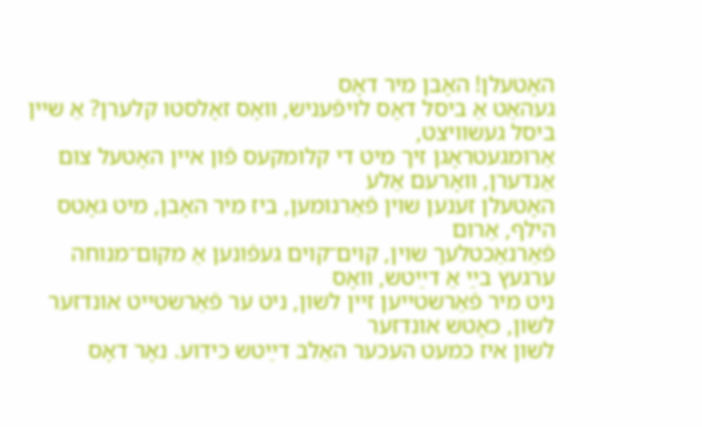האָטעלן! האָבן מיר דאָס
געהאַט אַ ביסל דאָס לױפֿעניש, װאָס זאָלסטו קלערן? אַ שײן ביסל געשװיצט,
אַרומגעטראָגן זיך מיט די קלומקעס פֿון אײן האָטעל צום אַנדערן, װאָרעם אַלע
האָטעלן זענען שױן פֿאַרנומען, ביז מיר האָבן, מיט גאָטס הילף, אַרום
פֿאַרנאַכטלעך שױן, קױם־קױם געפֿונען אַ מקום־מנוחה ערגעץ בײַ אַ דײַטש, װאָס
ניט מיר פֿאַרשטײען זײן לשון, ניט ער פֿאַרשטײט אונדזער לשון, כאָטש אונדזער
לשון איז כּמעט העכער האַלב דײַטש כּידוע. נאָר דאָס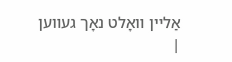אַלײן װאָלט נאָך געװען
|